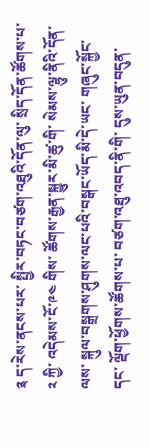༉ ད་རེས་ནངས་པར་ སྤྱིར་བཏང་བཙག་འཐུའི་དོན་ལུ་ སྲིད་དོན་ཚོགས་པ་༢ ཀྱི་ འདེམས་ངོ་༩༤ གིས་ ཚོགས་རྒྱན་སྐྱུར་མི་ཚུ་གི་ སེམས་ལྷུ་ནིའི་དོན་ལས་ སྐུལ་བསྒྲགས་ཤུགས་ལང་པའི་བསྒང་ཡོད་མི་དེ་ཡང་ གཞུང་སྐྱོང་དང་ ལྡོག་ཕྱོགས་ཚོགས་པ་ བཙག་འཐུ་འབད་ནི་གི་ དུས་ཡུན་བདུན་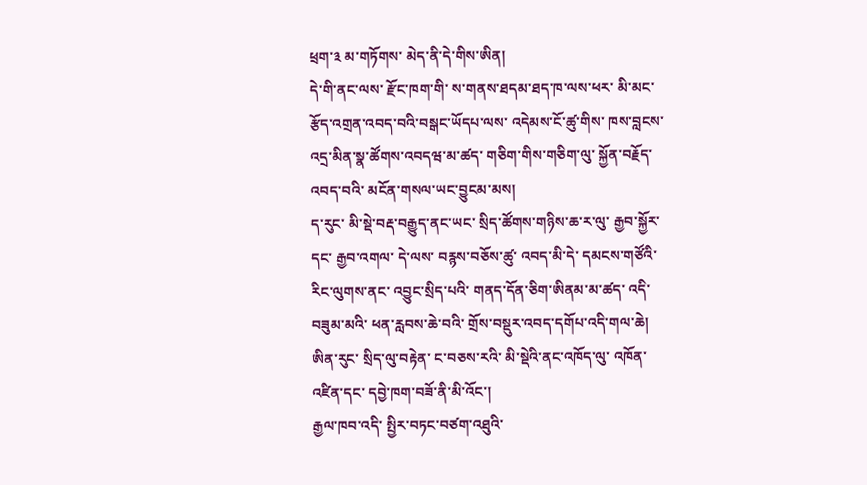ཕྲག་༣ མ་གཏོགས་ མེད་ནི་དེ་གིས་ཨིན།
དེ་གི་ནང་ལས་ རྫོང་ཁག་གི་ ས་གནས་ཐདམ་ཐད་ཁ་ལས་ཕར་ མི་མང་རྩོད་འགྲན་འབད་བའི་བསྒང་ཡོདཔ་ལས་ འདེམས་ངོ་ཚུ་གིས་ ཁས་བླངས་འདྲ་མིན་སྣ་ཚོགས་འབདཝ་མ་ཚད་ གཅིག་གིས་གཅིག་ལུ་ སྐྱོན་བརྗོད་འབད་བའི་ མངོན་གསལ་ཡང་བྱུངམ་མས།
ད་རུང་ མི་སྡེ་བརྡ་བརྒྱུད་ནང་ཡང་ སྲིད་ཚོགས་གཉིས་ཆ་ར་ལུ་ རྒྱབ་སྐྱོར་དང་ རྒྱབ་འགལ་ དེ་ལས་ བརྙས་བཅོས་ཚུ་ འབད་མི་དེ་ དམངས་གཙོའི་རིང་ལུགས་ནང་ འབྱུང་སྲིད་པའི་ གནད་དོན་ཅིག་ཨིནམ་མ་ཚད་ འདི་བཟུམ་མའི་ ཕན་རླབས་ཆེ་བའི་ གྲོས་བསྡུར་འབད་དགོཔ་འདི་གལ་ཆེ།
ཨིན་རུང་ སྲིད་ལུ་བརྟེན་ ང་བཅས་རའི་ མི་སྡེའི་ནང་འཁོད་ལུ་ འཁོན་འཛིན་དང་ དབྱེ་ཁག་བཟོ་ནི་མི་འོང་།
རྒྱལ་ཁབ་འདི་ སྤྱིར་བཏང་བཙག་འཐུའི་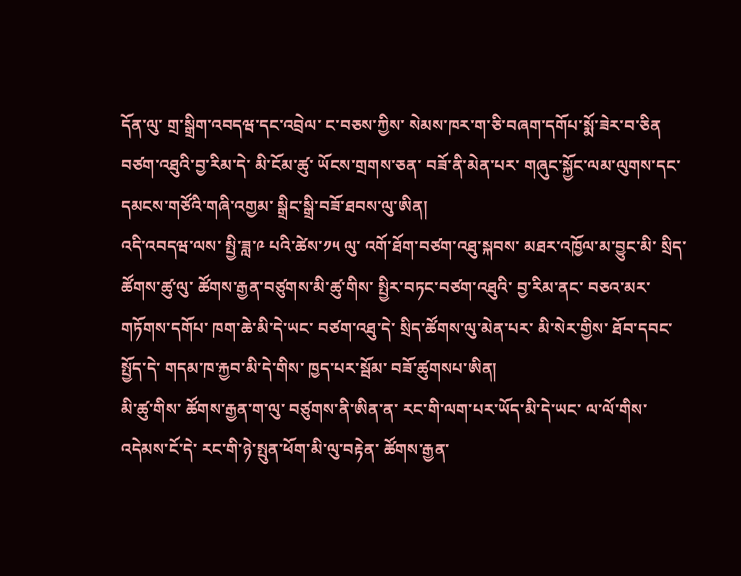དོན་ལུ་ གྲ་སྒྲིག་འབདཝ་དང་འབྲེལ་ ང་བཅས་ཀྱིས་ སེམས་ཁར་ག་ཅི་བཞག་དགོཔ་སྨོ་ཟེར་བ་ཅིན བཙག་འཐུའི་བྱ་རིམ་དེ་ མི་ངོམ་ཚུ་ ཡོངས་གྲགས་ཅན་ བཟོ་ནི་མེན་པར་ གཞུང་སྐྱོང་ལམ་ལུགས་དང་ དམངས་གཙོའི་གཞི་འགྱམ་ སྒྲིང་སྒྲི་བཟོ་ཐབས་ལུ་ཨིན།
འདི་འབདཝ་ལས་ སྤྱི་ཟླ་༩ པའི་ཚེས་༡༥ ལུ་ འགོ་ཐོག་བཙག་འཐུ་སྐབས་ མཐར་འཁྱོལ་མ་བྱུང་མི་ སྲིད་ཚོགས་ཚུ་ལུ་ ཚོགས་རྒྱན་བཙུགས་མི་ཚུ་གིས་ སྤྱིར་བཏང་བཙག་འཐུའི་ བྱ་རིམ་ནང་ བཅའ་མར་གཏོགས་དགོཔ་ ཁག་ཆེ་མི་དེ་ཡང་ བཙག་འཐུ་དེ་ སྲིད་ཚོགས་ལུ་མེན་པར་ མི་སེར་གྱིས་ ཐོབ་དབང་སྤྱོད་དེ་ གདམ་ཁ་རྐྱབ་མི་དེ་གིས་ ཁྱད་པར་སྦོམ་ བཟོ་ཚུགསཔ་ཨིན།
མི་ཚུ་གིས་ ཚོགས་རྒྱན་ག་ལུ་ བཙུགས་ནི་ཨིན་ན་ རང་གི་ལག་པར་ཡོད་མི་དེ་ཡང་ ལ་ལོ་གིས་ འདེམས་ངོ་དེ་ རང་གི་ཉེ་སྤུན་ཕོག་མི་ལུ་བརྟེན་ ཚོགས་རྒྱན་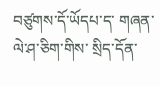བཙུགས་དོ་ཡོདཔ་ད་ གཞན་ལེ་ཤ་ཅིག་གིས་ སྲིད་དོན་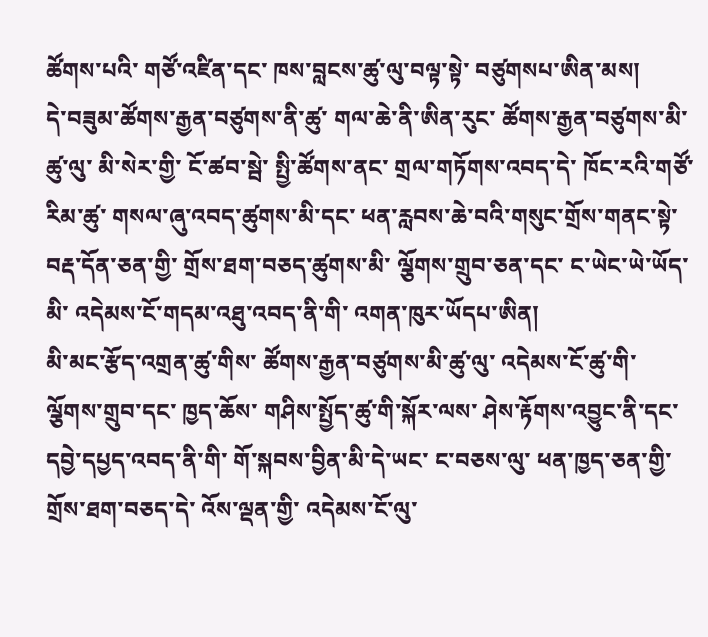ཚོགས་པའི་ གཙོ་འཛིན་དང་ ཁས་བླངས་ཚུ་ལུ་བལྟ་སྟེ་ བཙུགསཔ་ཨིན་མས།
དེ་བཟུམ་ཚོགས་རྒྱན་བཙུགས་ནི་ཚུ་ གལ་ཆེ་ནི་ཨིན་རུང་ ཚོགས་རྒྱན་བཙུགས་མི་ཚུ་ལུ་ མི་སེར་གྱི་ ངོ་ཚབ་སྦེ་ སྤྱི་ཚོགས་ནང་ གྲལ་གཏོགས་འབད་དེ་ ཁོང་རའི་གཙོ་རིམ་ཚུ་ གསལ་ཞུ་འབད་ཚུགས་མི་དང་ ཕན་རླབས་ཆེ་བའི་གསུང་གྲོས་གནང་སྟེ་ བརྡ་དོན་ཅན་གྱི་ གྲོས་ཐག་བཅད་ཚུགས་མི་ ལྕོགས་གྲུབ་ཅན་དང་ ང་ཡེང་ཡེ་ཡོད་མི་ འདེམས་ངོ་གདམ་འཐུ་འབད་ནི་གི་ འགན་ཁུར་ཡོདཔ་ཨིན།
མི་མང་རྩོད་འགྲན་ཚུ་གིས་ ཚོགས་རྒྱན་བཙུགས་མི་ཚུ་ལུ་ འདེམས་ངོ་ཚུ་གི་ ལྕོགས་གྲུབ་དང་ ཁྱད་ཆོས་ གཤིས་སྤྱོད་ཚུ་གི་སྐོར་ལས་ ཤེས་རྟོགས་འབྱུང་ནི་དང་ དབྱེ་དཔྱད་འབད་ནི་གི་ གོ་སྐབས་བྱིན་མི་དེ་ཡང་ ང་བཅས་ལུ་ ཕན་ཁྱད་ཅན་གྱི་ གྲོས་ཐག་བཅད་དེ་ འོས་ལྡན་གྱི་ འདེམས་ངོ་ལུ་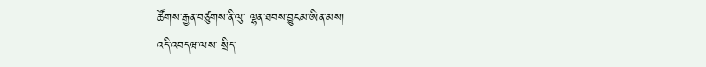ཚོགས་རྒྱན་བཙུགས་ནི་ལུ་ ལྷན་ཐབས་བྱུངམ་ཨིན་མས།
འདི་འབདཝ་ལས་ སྲིད་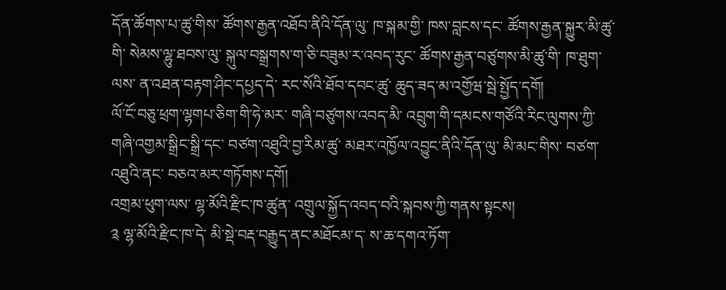དོན་ཚོགས་པ་ཚུ་གིས་ ཚོགས་རྒྱན་འཐོབ་ནིའི་དོན་ལུ་ ཁ་སྐམ་གྱི་ ཁས་བླངས་དང་ ཚོགས་རྒྱན་སྐྱུར་མི་ཚུ་གི་ སེམས་ལྷུ་ཐབས་ལུ་ སྐུལ་བསྒྲགས་ག་ཅི་བཟུམ་ར་འབད་རུང་ ཚོགས་རྒྱན་བཙུགས་མི་ཚུ་གི་ ཁ་ཐུག་ལས་ ན་འཐན་བརྟག་ཤིང་དཔྱད་དེ་ རང་སོའི་ཐོབ་དབང་ཚུ་ ཆུད་ཟད་མ་འགྱོཝ་སྦེ་སྤྱོད་དགོ།
ལོ་ངོ་བཅུ་ཕྲག་ལྷགཔ་ཅིག་གི་ཧེ་མར་ གཞི་བཙུགས་འབད་མི་ འབྲུག་གི་དམངས་གཙོའི་རིང་ལུགས་ཀྱི་ གཞི་འགྱམ་སྒྲིང་སྒྲི་དང་ བཙག་འཐུའི་བྱ་རིམ་ཚུ་ མཐར་འཁྱོལ་འབྱུང་ནིའི་དོན་ལུ་ མི་མང་གིས་ བཙག་འཐུའི་ནང་ བཅའ་མར་གཏོགས་དགོ།
འགྲམ་ཕུག་ལས་ ལྷ་མོའི་རྫིང་ཁ་ཚུན་ འགྲུལ་སྐྱོད་འབད་བའི་སྐབས་ཀྱི་གནས་སྟངས།
༉ ལྷ་མོའི་རྫིང་ཁ་དེ་ མི་སྡེ་བརྡ་བརྒྱུད་ནང་མཐོངམ་ད་ ས་ཆ་དགའ་ཏོག་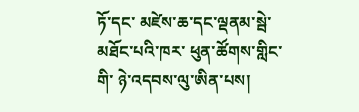ཏོ་དང་ མཛེས་ཆ་དང་ལྡནམ་སྦེ་ མཐོང་པའི་ཁར་ ཕུན་ཚོགས་གླིང་གི་ ཉེ་འདབས་ལུ་ཨིན་པས།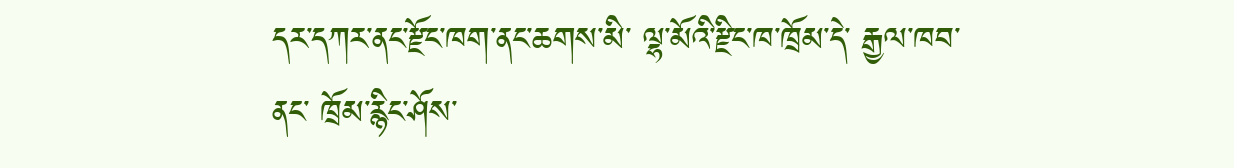དར་དཀར་ནང་རྫོང་ཁག་ནང་ཆགས་མི་ ལྷ་མོའི་རྫིང་ཁ་ཁྲོམ་དེ་ རྒྱལ་ཁབ་ནང་ ཁྲོམ་རྙིང་ཤོས་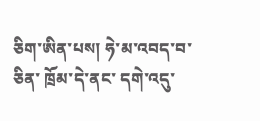ཅིག་ཨིན་པས། ཧེ་མ་འབད་བ་ཅིན་ ཁྲོམ་དེ་ནང་ དགེ་འདུ་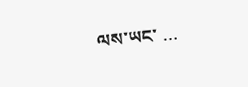ལས་ཡང་ …